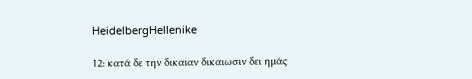HeidelbergHellenike

12: κατά δε την δικαιαν δικαιωσιν δει ημάς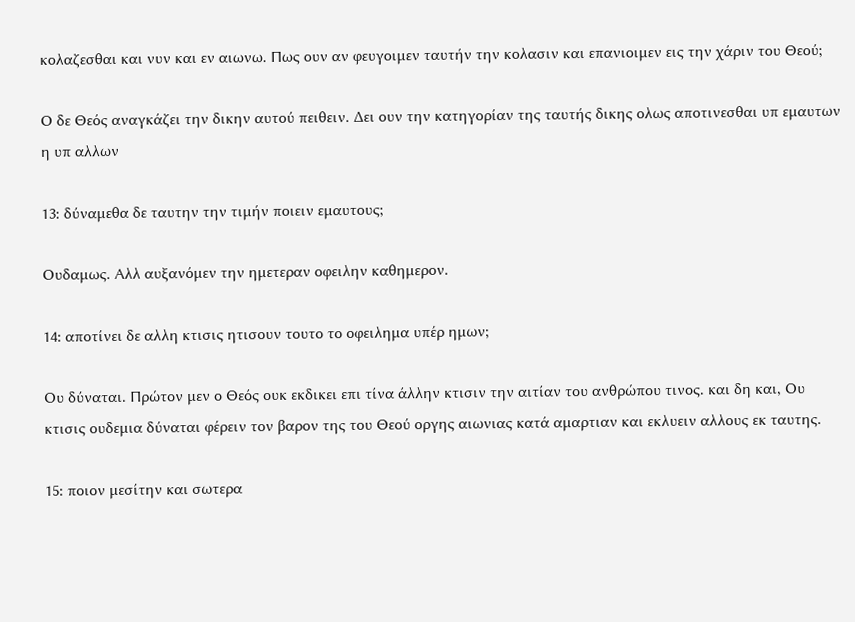κολαζεσθαι και νυν και εν αιωνω. Πως ουν αν φευγοιμεν ταυτήν την κολασιν και επανιοιμεν εις την χάριν του Θεού;

Ο δε Θεός αναγκάζει την δικην αυτού πειθειν. Δει ουν την κατηγορίαν της ταυτής δικης ολως αποτινεσθαι υπ εμαυτων η υπ αλλων

13: δύναμεθα δε ταυτην την τιμήν ποιειν εμαυτους;

Ουδαμως. Αλλ αυξανόμεν την ημετεραν οφειλην καθημερον.

14: αποτίνει δε αλλη κτισις ητισουν τουτο το οφειλημα υπέρ ημων;

Ου δύναται. Πρώτον μεν ο Θεός ουκ εκδικει επι τίνα άλλην κτισιν την αιτίαν του ανθρώπου τινος. και δη και, Ου κτισις ουδεμια δύναται φέρειν τον βαρον της του Θεού οργης αιωνιας κατά αμαρτιαν και εκλυειν αλλους εκ ταυτης.

15: ποιον μεσίτην και σωτερα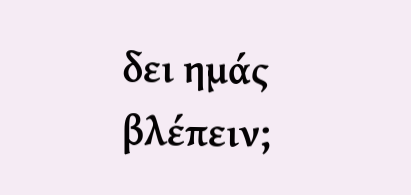δει ημάς βλέπειν;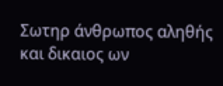Σωτηρ άνθρωπος αληθής και δικαιος ων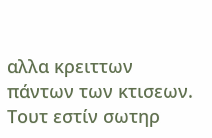αλλα κρειττων πάντων των κτισεων. Τουτ εστίν σωτηρ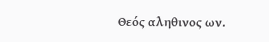Θεός αληθινος ων.